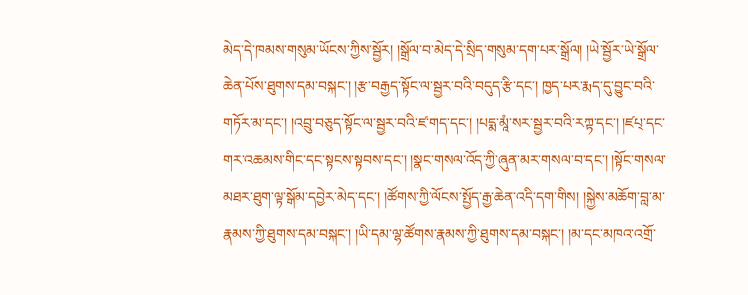མེད་དེ་ཁམས་གསུམ་ཡོངས་ཀྱིས་སྦྱོར། །སྒྲོལ་བ་མེད་དེ་སྲིད་གསུམ་དག་པར་སྒྲོལ། །ཡེ་སྦྱོར་ཡེ་སྒྲོལ་ཆེན་པོས་ཐུགས་དམ་བསྐང་། །རྩ་བརྒྱད་སྟོང་ལ་སྦྱར་བའི་བདུད་རྩི་དང་། ཁྱད་པར་རྨད་དུ་བྱུང་བའི་གཏོར་མ་དང་། །འབྲུ་བཅུད་སྟོང་ལ་སྦྱར་བའི་ཛ་གད་དང་། །པདྨ་མཱཾ་སར་སྦྱར་བའི་རཀྟ་དང་། །ཛཔ྄་དང་གར་འཆམས་གིང་དང་སྟངས་སྟབས་དང་། །སྣང་གསལ་འོད་ཀྱི་ཞུན་མར་གསལ་བ་དང་། །སྟོང་གསལ་མཐར་ཐུག་ལྟ་སྒོམ་དབྱེར་མེད་དང་། །ཚོགས་ཀྱི་ལོངས་སྤྱོད་རྒྱ་ཆེན་འདི་དག་གིས། །སྐྱེས་མཆོག་བླ་མ་རྣམས་ཀྱི་ཐུགས་དམ་བསྐང་། །ཡི་དམ་ལྷ་ཚོགས་རྣམས་ཀྱི་ཐུགས་དམ་བསྐང་། །མ་དང་མཁའ་འགྲོ་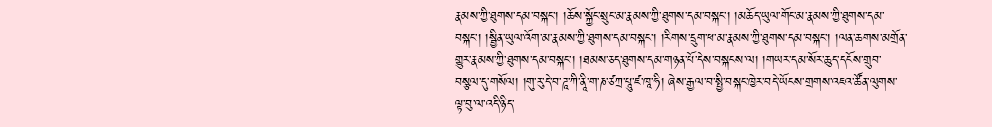རྣམས་ཀྱི་ཐུགས་དམ་བསྐང་། །ཆོས་སྐྱོང་སྲུང་མ་རྣམས་ཀྱི་ཐུགས་དམ་བསྐང་། །མཆོད་ཡུལ་གོང་མ་རྣམས་ཀྱི་ཐུགས་དམ་བསྐང་། །སྦྱིན་ཡུལ་འོག་མ་རྣམས་ཀྱི་ཐུགས་དམ་བསྐང་། །རིགས་དྲུག་ཕ་མ་རྣམས་ཀྱི་ཐུགས་དམ་བསྐང་། །ལན་ཆགས་མགྲོན་གྱུར་རྣམས་ཀྱི་ཐུགས་དམ་བསྐང་། །ཐམས་ཅད་ཐུགས་དམ་གཉན་པོ་དེས་བསྐངས་ལ། །གཡར་དམ་སོར་ཆུད་དངོས་གྲུབ་བསྩལ་དུ་གསོལ། །གུ་རུ་དེ་བ་ཌཱ་ཀི་ནཱི་ག་ཎ་ཙཀྲ་པཱུ་ཛ་ཁཱ་ཧི། ཞེས་རྒྱལ་བ་སྤྱི་བསྐང་ཁྱེར་བདེ་ཡོངས་གྲགས་འཇའ་ཚོན་ལུགས་ལྟ་བུ་ལ་འདི་ཉིད་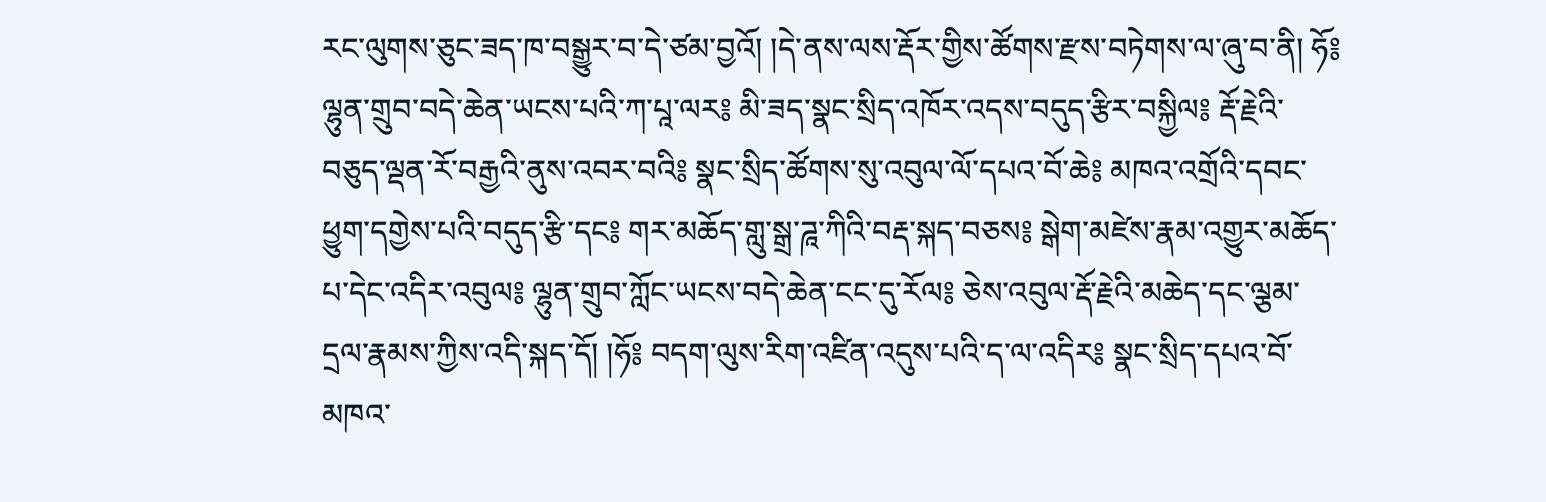རང་ལུགས་ཅུང་ཟད་ཁ་བསྒྱུར་བ་དེ་ཙམ་བྱའོ། །དེ་ནས་ལས་རྡོར་གྱིས་ཚོགས་རྫས་བཏེགས་ལ་ཞུ་བ་ནི། ཧོ༔ ལྷུན་གྲུབ་བདེ་ཆེན་ཡངས་པའི་ཀ་པཱ་ལར༔ མི་ཟད་སྣང་སྲིད་འཁོར་འདས་བདུད་རྩིར་བསྐྱིལ༔ རྡོ་རྗེའི་བཅུད་ལྡན་རོ་བརྒྱའི་ནུས་འབར་བའི༔ སྣང་སྲིད་ཚོགས་སུ་འབུལ་ལོ་དཔའ་བོ་ཆེ༔ མཁའ་འགྲོའི་དབང་ཕྱུག་དགྱེས་པའི་བདུད་རྩི་དང༔ གར་མཆོད་གླུ་སྒྲ་ཌཱ་ཀིའི་བརྡ་སྐད་བཅས༔ སྒེག་མཛེས་རྣམ་འགྱུར་མཆོད་པ་དེང་འདིར་འབུལ༔ ལྷུན་གྲུབ་ཀློང་ཡངས་བདེ་ཆེན་ངང་དུ་རོལ༔ ཅེས་འབུལ་རྡོ་རྗེའི་མཆེད་དང་ལྕམ་དྲལ་རྣམས་ཀྱིས་འདི་སྐད་དོ། །ཧོ༔ བདག་ལུས་རིག་འཛིན་འདུས་པའི་ད་ལ་འདིར༔ སྣང་སྲིད་དཔའ་བོ་མཁའ་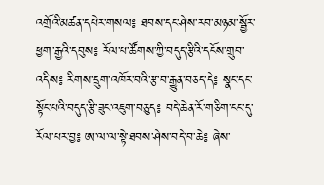འགྲོའི་མཚན་དཔེར་གསལ༔ ཐབས་དང་ཤེས་རབ་མཉམ་སྦྱོར་ཕྱག་རྒྱའི་དབུས༔ རོལ་པ་ཚོགས་ཀྱི་བདུད་རྩིའི་དངོས་གྲུབ་འདིས༔ རིགས་དྲུག་འཁོར་བའི་རྩ་བ་རྒྱུན་བཅད་དེ༔ སྣང་དང་སྟོང་པའི་བདུད་རྩི་ཟུང་འཇུག་བཅུད༔ བདེ་ཆེན་རོ་གཅིག་ངང་དུ་རོལ་པར་བྱ༔ ཨ་ལ་ལ་སྟེ་ཐབས་ཤེས་བདེ་བ་ཆེ༔ ཞེས་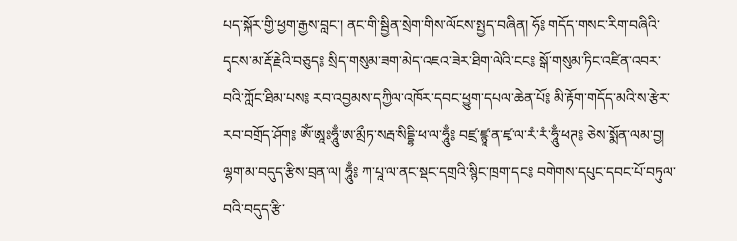པད་སྐོར་གྱི་ཕྱག་རྒྱས་བླང་། ནང་གི་སྦྱིན་སྲེག་གིས་ལོངས་སྤྱད་བཞིན། ཧོ༔ གདོད་གསང་རིག་བཞིའི་དྭངས་མ་རྡོ་རྗེའི་བཅུད༔ སྲིད་གསུམ་ཟག་མེད་འཇའ་ཟེར་ཐིག་ལེའི་ངང༔ སྒོ་གསུམ་ཏིང་འཛིན་འབར་བའི་ཀློང་ཐིམ་པས༔ རབ་འབྱམས་དཀྱིལ་འཁོར་དབང་ཕྱུག་དཔལ་ཆེན་པོ༔ མི་རྟོག་གདོད་མའི་ས་རྩེར་རབ་བགྲོད་ཤོག༔ ཨོཾ་ཨཱཿཧཱུྃ་ཨ་མྲྀཏ་སརྦ་སིདྡྷི་ཕ་ལ་ཧཱུྃ༔ བཛྲ་ཛྙཱ་ན་ཛྭ་ལ་རཾ་རཾ་ཧཱུྃ་ཕཊ༔ ཅེས་སྨོན་ལམ་བྱ། ལྷག་མ་བདུད་རྩིས་བྲན་ལ། ཧཱུྃ༔ ཀ་པཱ་ལ་ནང་སྡང་དགྲའི་སྙིང་ཁྲག་དང༔ བགེགས་དཔུང་དབང་པོ་བཏུལ་བའི་བདུད་རྩི་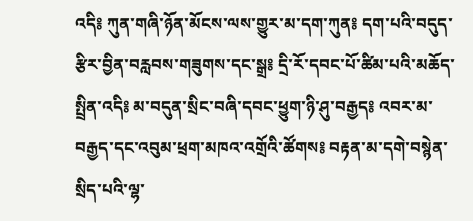འདི༔ ཀུན་གཞི་ཉོན་མོངས་ལས་གྱུར་མ་དག་ཀུན༔ དག་པའི་བདུད་རྩིར་བྱིན་བརླབས་གཟུགས་དང་སྒྲ༔ དྲི་རོ་དབང་པོ་ཚིམ་པའི་མཆོད་སྤྲིན་འདི༔ མ་བདུན་སྲིང་བཞི་དབང་ཕྱུག་ཉི་ཤུ་བརྒྱད༔ འབར་མ་བརྒྱད་དང་འབུམ་ཕྲག་མཁའ་འགྲོའི་ཚོགས༔ བརྟན་མ་དགེ་བསྙེན་སྲིད་པའི་ལྷ་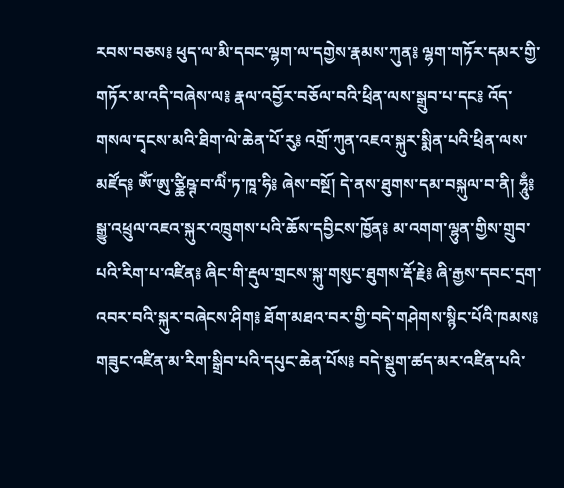རབས་བཅས༔ ཕུད་ལ་མི་དབང་ལྷག་ལ་དགྱེས་རྣམས་ཀུན༔ ལྷག་གཏོར་དམར་གྱི་གཏོར་མ་འདི་བཞེས་ལ༔ རྣལ་འབྱོར་བཅོལ་བའི་ཕྲིན་ལས་སྒྲུབ་པ་དང༔ འོད་གསལ་དྭངས་མའི་ཐིག་ལེ་ཆེན་པོ་རུ༔ འགྲོ་ཀུན་འཇའ་སྐུར་སྨིན་པའི་ཕྲིན་ལས་མཛོད༔ ཨོཾ་ཨུ་ཙྪིཥྚ་བ་ལིཾ་ཏ་ཁཱ་ཧི༔ ཞེས་བསྔོ། དེ་ནས་ཐུགས་དམ་བསྐུལ་བ་ནི། ཧཱུྃ༔ སྒྱུ་འཕྲུལ་འཇའ་སྐུར་འཁྲུགས་པའི་ཆོས་དབྱིངས་ཁྱོན༔ མ་འགག་ལྷུན་གྱིས་གྲུབ་པའི་རིག་པ་འཛིན༔ ཞིང་གི་རྡུལ་གྲངས་སྐུ་གསུང་ཐུགས་རྡོ་རྗེ༔ ཞི་རྒྱས་དབང་དྲག་འབར་བའི་སྐུར་བཞེངས་ཤིག༔ ཐོག་མཐའ་བར་གྱི་བདེ་གཤེགས་སྙིང་པོའི་ཁམས༔ གཟུང་འཛིན་མ་རིག་སྒྲིབ་པའི་དཔུང་ཆེན་པོས༔ བདེ་སྡུག་ཚད་མར་འཛིན་པའི་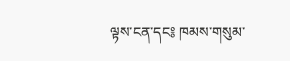ལྟས་ངན་དང༔ ཁམས་གསུམ་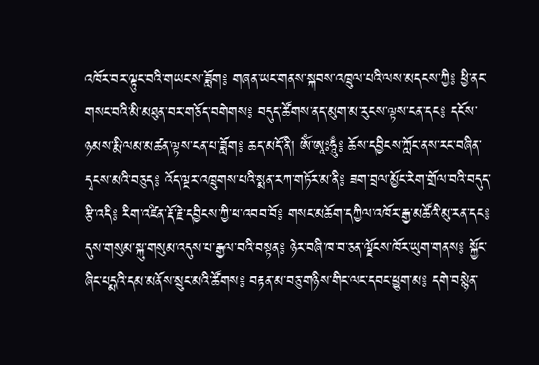འཁོར་བར་ལྟུང་བའི་གཡང་ས་ཟློག༔ གཞན་ཡང་གནས་སྐབས་འཁྲུལ་པའི་ལས་མདངས་ཀྱི༔ ཕྱི་ནང་གསང་བའི་མི་མཐུན་བར་གཅོད་བགེགས༔ བདུད་ཚོགས་ནད་མུག་མ་རུངས་ལྟས་ངན་དང༔ དངོས་ཉམས་རྨི་ལམ་མཚན་ལྟས་ངན་པ་ཟློག༔ ཆད་མདོ་ནི། ཨོཾ་ཨཱཿཧཱུྃ༔ ཆོས་དབྱིངས་ཀློང་ནས་རང་བཞིན་དྭངས་མའི་བཅུད༔ འོད་ལྔར་འཁྲུགས་པའི་སྨན་རཀ་གཏོར་མ་ནི༔ ཟག་བྲལ་མྱོང་རེག་གྲོལ་བའི་བདུད་རྩི་འདི༔ རིག་འཛིན་རྡོ་རྗེ་དབྱིངས་ཀྱི་ཕ་འབབ་བོ༔ གསང་མཆོག་དཀྱིལ་འཁོར་རྒྱ་མཚོའི་མུ་རན་དང༔ དུས་གསུམ་སྐུ་གསུམ་འདུས་པ་རྒྱལ་བའི་བསྟན༔ ཉེར་བཞི་ཁ་བ་ཅན་ལྗོངས་ཁོར་ཡུག་གནས༔ སྐྱོང་ཞིང་པདྨའི་དམ་མནོས་སྲུང་མའི་ཚོགས༔ བརྟན་མ་བཅུ་གཉིས་གིང་ལང་དབང་ཕྱུག་མ༔ དགེ་བསྙེན་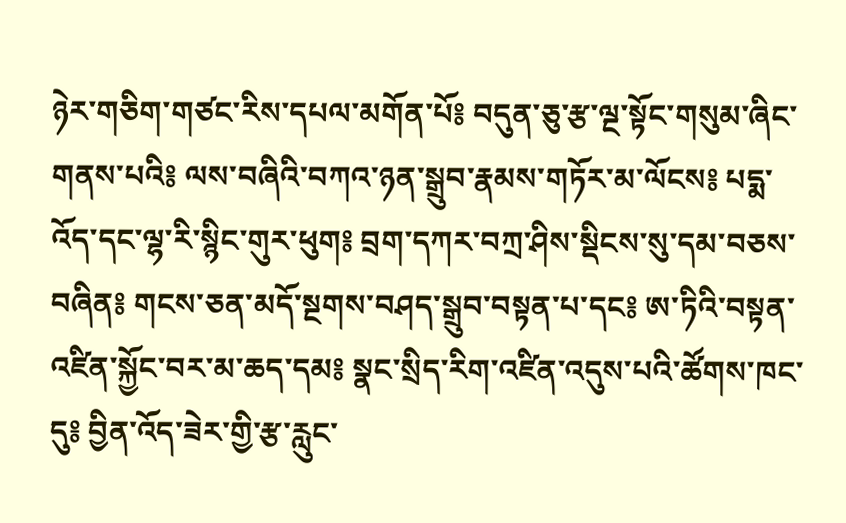ཉེར་གཅིག་གཙང་རིས་དཔལ་མགོན་པོ༔ བདུན་ཅུ་རྩ་ལྔ་སྟོང་གསུམ་ཞིང་གནས་པའི༔ ལས་བཞིའི་བཀའ་ཉན་སྒྲུབ་རྣམས་གཏོར་མ་ལོངས༔ པདྨ་འོད་དང་ལྷ་རི་སྙིང་གུར་ཕུག༔ བྲག་དཀར་བཀྲ་ཤིས་སྡིངས་སུ་དམ་བཅས་བཞིན༔ གངས་ཅན་མདོ་སྔགས་བཤད་སྒྲུབ་བསྟན་པ་དང༔ ཨ་ཏིའི་བསྟན་འཛིན་སྐྱོང་བར་མ་ཆད་དམ༔ སྣང་སྲིད་རིག་འཛིན་འདུས་པའི་ཚོགས་ཁང་དུ༔ བྱིན་འོད་ཟེར་གྱི་རྩ་རླུང་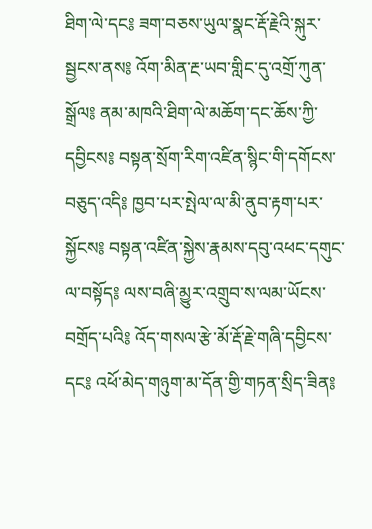ཐིག་ལེ་དང༔ ཟག་བཅས་ཡུལ་སྣང་རྡོ་རྗེའི་སྐུར་སྦྱངས་ནས༔ འོག་མིན་རྔ་ཡབ་གླིང་དུ་འགྲོ་ཀུན་སྒྲོལ༔ ནམ་མཁའི་ཐིག་ལེ་མཆོག་དང་ཆོས་ཀྱི་དབྱིངས༔ བསྟན་སྲོག་རིག་འཛིན་སྙིང་གི་དགོངས་བཅུད་འདི༔ ཁྱབ་པར་སྤེལ་ལ་མི་ནུབ་རྟག་པར་སྐྱོངས༔ བསྟན་འཛིན་སྐྱེས་རྣམས་དབུ་འཕང་དགུང་ལ་བསྟོད༔ ལས་བཞི་མྱུར་འགྲུབ་ས་ལམ་ཡོངས་བགྲོད་པའི༔ འོད་གསལ་རྩེ་མོ་རྡོ་རྗེ་གཞི་དབྱིངས་དང༔ འཕོ་མེད་གཉུག་མ་དོན་གྱི་གཏན་སྲིད་ཟིན༔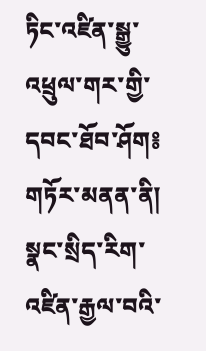ཏིང་འཛིན་སྒྱུ་འཕྲུལ་གར་གྱི་དབང་ཐོབ་ཤོག༔ གཏོར་མནན་ནི། སྣང་སྲིད་རིག་འཛིན་རྒྱལ་བའི་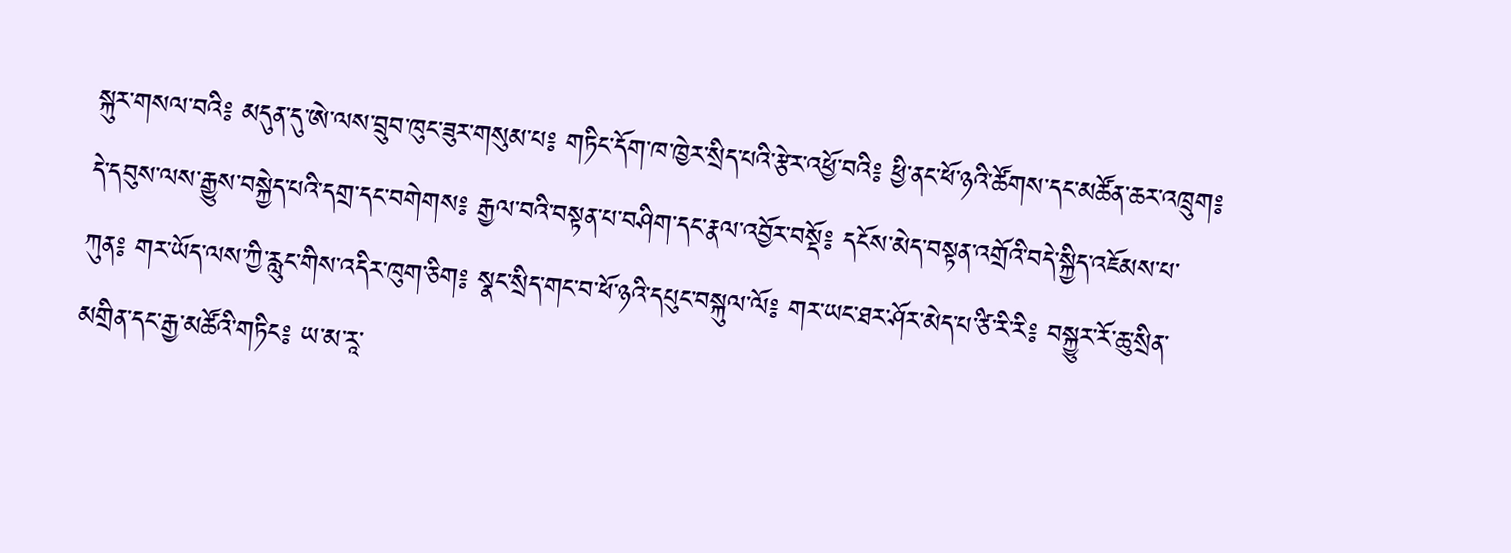སྐུར་གསལ་བའི༔ མདུན་དུ་ཨེ་ལས་བྲུབ་ཁུང་ཟུར་གསུམ་པ༔ གཏིང་དོག་ཁ་ཁྱེར་སྲིད་པའི་རྩེར་འཕྱོ་བའི༔ ཕྱི་ནང་ཕོ་ཉའི་ཚོགས་དང་མཚོན་ཆར་འཁྲུག༔ དེ་དབུས་ལས་རྒྱུས་བསྐྱེད་པའི་དགྲ་དང་བགེགས༔ རྒྱལ་བའི་བསྟན་པ་བཤིག་དང་རྣལ་འབྱོར་བསྡོ༔ དངོས་མེད་བསྟན་འགྲོའི་བདེ་སྐྱིད་འཇོམས་པ་ཀུན༔ གར་ཡོད་ལས་ཀྱི་རླུང་གིས་འདིར་ཁུག་ཅིག༔ སྣང་སྲིད་གང་བ་ཕོ་ཉའི་དཔུང་བསྐུལ་ལོ༔ གར་ཡང་ཐར་ཤོར་མེད་པ་ཙི་རི་རི༔ བསྐྱུར་རོ་ཆུ་སྲིན་མགྲིན་དང་རྒྱ་མཚོའི་གཏིང༔ ཡ་མ་རཱ་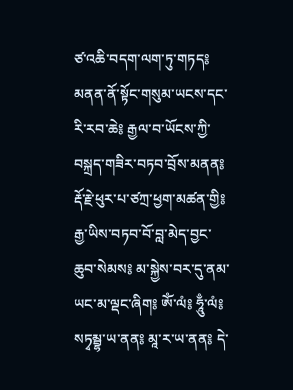ཙ་འཆི་བདག་ལག་ཏུ་གཏད༔ མནན་ནོ་སྟོང་གསུམ་ཡངས་དང་རི་རབ་ཆེ༔ རྒྱལ་བ་ཡོངས་ཀྱི་བསྐྲད་གཟིར་བཏབ་བྲོས་མནན༔ རྡོ་རྗེ་ཕུར་པ་ཙཀྲ་ཕྱག་མཚན་གྱི༔ རྒྱ་ཡིས་བཏབ་བོ་བླ་མེད་བྱང་ཆུབ་སེམས༔ མ་སྐྱེས་བར་དུ་ནམ་ཡང་མ་ལྡང་ཞིག༔ ཨོཾ་ལཾ༔ ཧཱུྃ་ལཾ༔ སཏྭམྦྷ་ཡ་ནན༔ མཱ་ར་ཡ་ནན༔ དེ་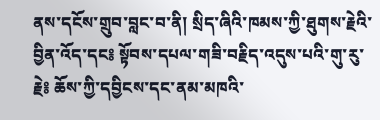ནས་དངོས་གྲུབ་བླང་བ་ནི། སྲིད་ཞིའི་ཁམས་ཀྱི་ཐུགས་རྗེའི་བྱིན་འོད་དང༔ སྟོབས་དཔལ་གཟི་བརྗིད་འདུས་པའི་གུ་རུ་རྗེ༔ ཆོས་ཀྱི་དབྱིངས་དང་ནམ་མཁའི་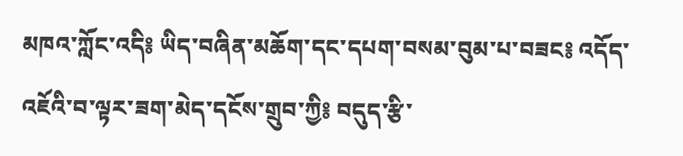མཁའ་ཀློང་འདི༔ ཡིད་བཞིན་མཆོག་དང་དཔག་བསམ་བུམ་པ་བཟང༔ འདོད་འཇོའི་བ་ལྟར་ཟག་མེད་དངོས་གྲུབ་ཀྱི༔ བདུད་རྩི་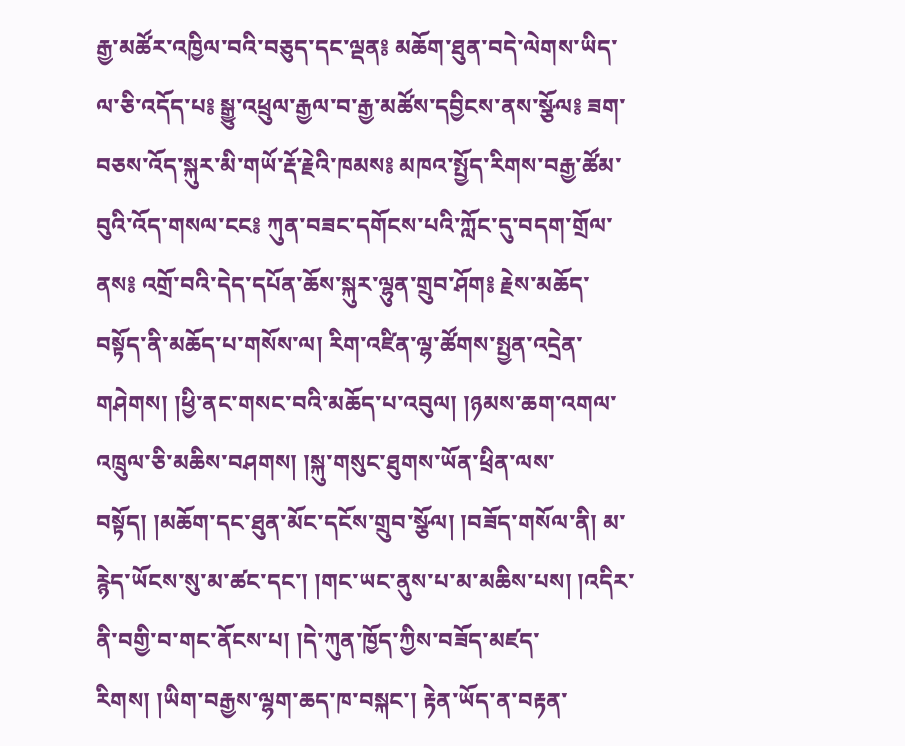རྒྱ་མཚོར་འཁྱིལ་བའི་བཅུད་དང་ལྡན༔ མཆོག་ཐུན་བདེ་ལེགས་ཡིད་ལ་ཅི་འདོད་པ༔ སྒྱུ་འཕྲུལ་རྒྱལ་བ་རྒྱ་མཚོས་དབྱིངས་ནས་སྩོལ༔ ཟག་བཅས་འོད་སྐུར་མི་གཡོ་རྡོ་རྗེའི་ཁམས༔ མཁའ་སྤྱོད་རིགས་བརྒྱ་ཚོམ་བུའི་འོད་གསལ་ངང༔ ཀུན་བཟང་དགོངས་པའི་ཀློང་དུ་བདག་གྲོལ་ནས༔ འགྲོ་བའི་དེད་དཔོན་ཆོས་སྐུར་ལྷུན་གྲུབ་ཤོག༔ རྗེས་མཆོད་བསྟོད་ནི་མཆོད་པ་གསོས་ལ། རིག་འཛིན་ལྷ་ཚོགས་སྤྱན་འདྲེན་གཤེགས། །ཕྱི་ནང་གསང་བའི་མཆོད་པ་འབུལ། །ཉམས་ཆག་འགལ་འཁྲུལ་ཅི་མཆིས་བཤགས། །སྐུ་གསུང་ཐུགས་ཡོན་ཕྲིན་ལས་བསྟོད། །མཆོག་དང་ཐུན་མོང་དངོས་གྲུབ་སྩོལ། །བཟོད་གསོལ་ནི། མ་རྙེད་ཡོངས་སུ་མ་ཚང་དང་། །གང་ཡང་ནུས་པ་མ་མཆིས་པས། །འདིར་ནི་བགྱི་བ་གང་ནོངས་པ། །དེ་ཀུན་ཁྱོད་ཀྱིས་བཟོད་མཛད་རིགས། །ཡིག་བརྒྱས་ལྷག་ཆད་ཁ་བསྐང་། རྟེན་ཡོད་ན་བརྟན་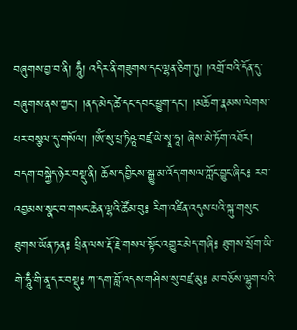བཞུགས་བྱ་བ་ནི། ཧཱུྃ། འདིར་ནི་གཟུགས་དང་ལྷན་ཅིག་ཏུ། །འགྲོ་བའི་དོན་དུ་བཞུགས་ནས་ཀྱང་། །ནད་མེད་ཚེ་དང་དབང་ཕྱུག་དང་། །མཆོག་རྣམས་ལེགས་པར་བསྩལ་དུ་གསོལ། །ཨོཾ་སུ་པྲ་ཏིཥྛ་བཛྲ་ཡེ་སྭཱ་ཧཱ། ཞེས་མེ་ཏོག་འཐོར། བདག་བསྐྱེད་ཉེར་བསྡུ་ནི། ཆོས་དབྱིངས་སྒྱུ་མ་འོད་གསལ་ཀློང་བྱུང་ཞིང༔ རབ་འབྱམས་སྣང་བ་གསང་ཆེན་ལྷའི་ཚོམ་བུ༔ རིག་འཛིན་འདུས་པའི་སྐུ་གསུང་ཐུགས་ཡོན་ཏན༔ ཕྲིན་ལས་རྡོ་རྗེ་གསལ་སྟོང་འགྱུར་མེད་གཞི༔ ཐུགས་སྲོག་ཡི་གེ་ཧཱུྃ་གི་ནཱ་དར་བསྡུ༔ ཀ་དག་བློ་འདས་གཤིས་སུ་བཛྲ་མུ༔ མ་བཅོས་ལྷུག་པའི་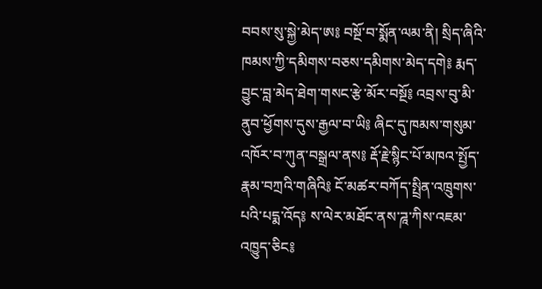བབས་སུ་སྐྱེ་མེད་ཨ༔ བསྔོ་བ་སྨོན་ལམ་ནི། སྲིད་ཞིའི་ཁམས་ཀྱི་དམིགས་བཅས་དམིགས་མེད་དགེ༔ རྨད་བྱུང་བླ་མེད་ཐེག་གསང་རྩེ་མོར་བསྔོ༔ འབྲས་བུ་མི་ནུབ་ཕྱོགས་དུས་རྒྱལ་བ་ཡི༔ ཞིང་དུ་ཁམས་གསུམ་འཁོར་བ་ཀུན་བསྒྲལ་ནས༔ རྡོ་རྗེ་སྙིང་པོ་མཁའ་སྤྱོད་རྣམ་བཀྲའི་གཞིའི༔ ངོ་མཚར་བཀོད་སྤྲིན་འཁྲུགས་པའི་པདྨ་འོད༔ ས་ལེར་མཐོང་ནས་ཌཱ་ཀིས་འཇམ་འཁྱུད་ཅིང༔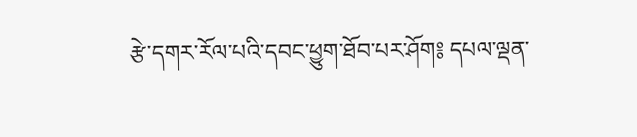རྩེ་དགར་རོལ་པའི་དབང་ཕྱུག་ཐོབ་པར་ཤོག༔ དཔལ་ལྡན་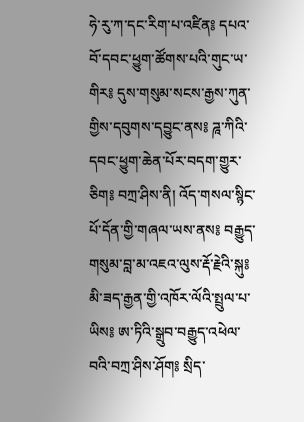ཧེ་རུ་ཀ་དང་རིག་པ་འཛིན༔ དཔའ་བོ་དབང་ཕྱུག་ཚོགས་པའི་གུང་ཡ་གིར༔ དུས་གསུམ་སངས་རྒྱས་ཀུན་གྱིས་དབུགས་དབྱུང་ནས༔ ཌཱ་ཀིའི་དབང་ཕྱུག་ཆེན་པོར་བདག་གྱུར་ཅིག༔ བཀྲ་ཤིས་ནི། འོད་གསལ་སྙིང་པོ་དོན་གྱི་གཞལ་ཡས་ནས༔ བརྒྱུད་གསུམ་བླ་མ་འཇའ་ལུས་རྡོ་རྗེའི་སྐུ༔ མི་ཟད་རྒྱན་གྱི་འཁོར་ལོའི་སྤྲུལ་པ་ཡིས༔ ཨ་ཏིའི་སྒྲུབ་བརྒྱུད་འཕེལ་བའི་བཀྲ་ཤིས་ཤོག༔ སྲིད་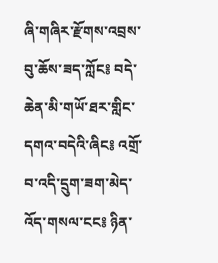ཞི་གཞིར་རྫོགས་འབྲས་བུ་ཆོས་ཟད་ཀློང༔ བདེ་ཆེན་མི་གཡོ་ཐར་གླིང་དགའ་བདེའི་ཞིང༔ འགྲོ་བ་འདི་དྲུག་ཟག་མེད་འོད་གསལ་ངང༔ ཉིན་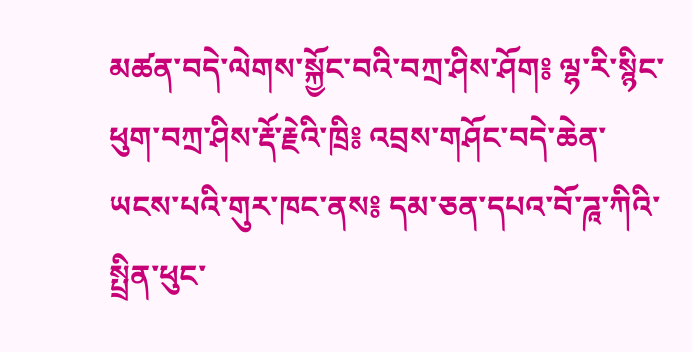མཚན་བདེ་ལེགས་སྐྱོང་བའི་བཀྲ་ཤིས་ཤོག༔ ལྷ་རི་སྙིང་ཕུག་བཀྲ་ཤིས་རྡོ་རྗེའི་ཁྲི༔ འབྲས་གཤོང་བདེ་ཆེན་ཡངས་པའི་གུར་ཁང་ནས༔ དམ་ཅན་དཔའ་བོ་ཌཱ་ཀིའི་སྤྲིན་ཕུང་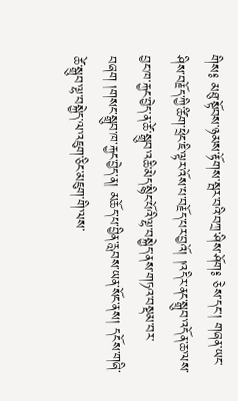གིས༔ མཐུ་སྟོབས་ཉམས་རྟོགས་སྦར་བའི་བཀྲ་ཤིས་ཤོག༔ ཅེས་དང་། གཞན་ཡང་ཤིས་བརྗོད་ཀྱི་ཚིག་ཕྲེང་ཇི་ལྟར་འོས་པ་བརྗོད་པར་བྱའོ། །འདིར་ནང་སྒྲུབ་འདོན་ཆ་ལས་བྱང་ཁ་རྐྱང་བྱེད་ན་ཚེ་སྒྲུབ་འཆི་མེད་སྙིང་པོའི་ལྷ་བསྐྱེད་ནས་གཏའ་བསྡམ་བར་བཞག །གསང་སྒྲུབ་ཁ་རྐྱང་བྱེད་ན། མཆོད་པ་བྱིན་རླབས་ཡན་སོང་ནས། དངོས་གཞི་ཚེ་སྒྲུབ་ལྷ་བསྐྱེད་ལ་འཇུག་ཅིང་མཇུག་གི་ལས་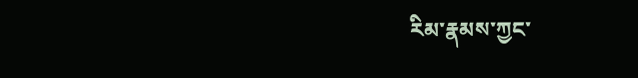རིམ་རྣམས་ཀྱང་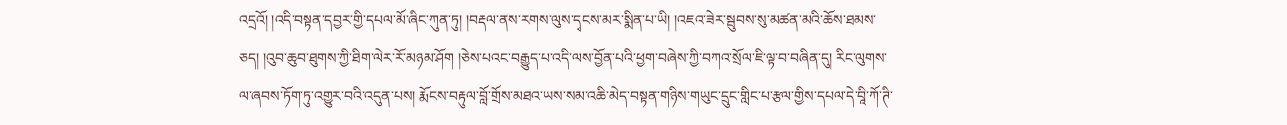འདྲའོ། །འདི་བསྟན་དབྱར་གྱི་དཔལ་མོ་ཞིང་ཀུན་ཏུ། །བརྡལ་ནས་རགས་ལུས་དྭངས་མར་སྨིན་པ་ཡི། །འཇའ་ཟེར་སྦུབས་སུ་མཚན་མའི་ཆོས་ཐམས་ཅད། །འུབ་ཆུབ་ཐུགས་ཀྱི་ཐིག་ལེར་རོ་མཉམ་ཤོག །ཅེས་པའང་བརྒྱུད་པ་འདི་ལས་བྱོན་པའི་ཕྱག་བཞེས་ཀྱི་བཀའ་སྲོལ་ཇི་ལྟ་བ་བཞིན་དུ། རིང་ལུགས་ལ་ཞབས་ཏོག་ཏུ་འགྱུར་བའི་འདུན་པས། རྨོངས་བརྟུལ་བློ་གྲོས་མཐའ་ཡས་སམ་འཆི་མེད་བསྟན་གཉིས་གཡུང་དྲུང་གླིང་པ་རྩལ་གྱིས་དཔལ་དེ་བཱི་ཀོ་ཊི་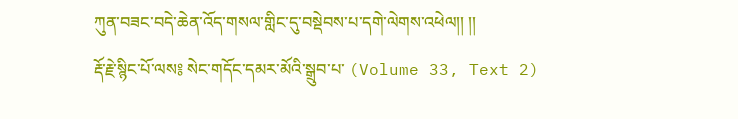ཀུན་བཟང་བདེ་ཆེན་འོད་གསལ་གླིང་དུ་བསྡེབས་པ་དགེ་ལེགས་འཕེལ།། །།
རྡོ་རྗེ་སྙིང་པོ་ལས༔ སེང་གདོང་དམར་མོའི་སྒྲུབ་པ་ (Volume 33, Text 2)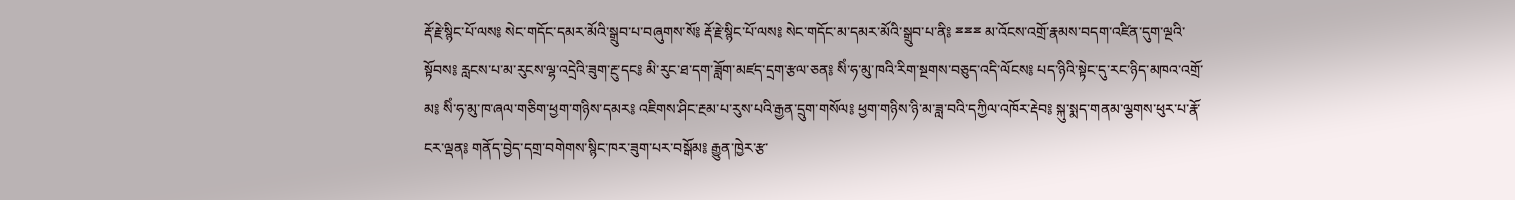རྡོ་རྗེ་སྙིང་པོ་ལས༔ སེང་གདོང་དམར་མོའི་སྒྲུབ་པ་བཞུགས་སོ༔ རྡོ་རྗེ་སྙིང་པོ་ལས༔ སེང་གདོང་མ་དམར་མོའི་སྒྲུབ་པ་ནི༔ ྈྈྈ མ་འོངས་འགྲོ་རྣམས་བདག་འཛིན་དུག་ལྔའི་སྟོབས༔ རླངས་པ་མ་རུངས་ལྷ་འདྲེའི་ཟུག་རྔུ་དང༔ མི་རུང་ཐ་དག་ཟློག་མཛད་དྲག་རྩལ་ཅན༔ སིཾ་ཧ་མུ་ཁའི་རིག་སྔགས་བཅུད་འདི་ལོངས༔ པད་ཉིའི་སྟེང་དུ་རང་ཉིད་མཁའ་འགྲོ་མ༔ སིཾ་ཧ་མུ་ཁ་ཞལ་གཅིག་ཕྱག་གཉིས་དམར༔ འཇིགས་ཤིང་རྔམ་པ་རུས་པའི་རྒྱན་དྲུག་གསོལ༔ ཕྱག་གཉིས་ཉི་མ་ཟླ་བའི་དཀྱིལ་འཁོར་རྡེབ༔ སྐུ་སྨད་གནམ་ལྕགས་ཕུར་པ་རྣོ་ངར་ལྡན༔ གནོད་བྱེད་དགྲ་བགེགས་སྙིང་ཁར་ཟུག་པར་བསྒོམ༔ རྒྱུན་ཁྱེར་རྩ་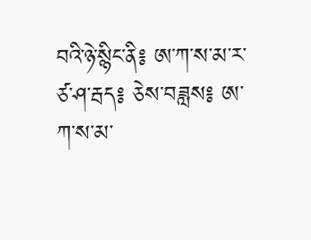བའི་ཉེ་སྙིང་ནི༔ ཨ་ཀ་ས་མ་ར་ཙ་ཤ་རྦད༔ ཅེས་བཟླས༔ ཨ་ཀ་ས་མ་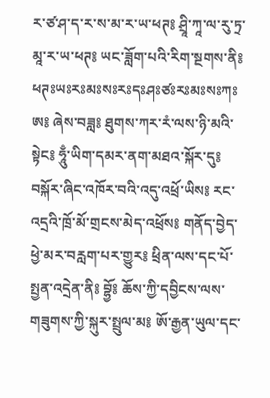ར་ཙ་ཤ་ད་ར་ས་མ་ར་ཡ་ཕཊ༔ ཤྲཱི་ཀཱ་ལ་རུ་ཏྲ་མཱ་ར་ཡ་ཕཊ༔ ཡང་ཟློག་པའི་རིག་སྔགས་ནི༔ ཕཊཿཡཿརཿམཿསཿརཿདཿཤཿཙཿརཿམཿསཿཀཿཨ༔ ཞེས་བཟླ༔ ཐུགས་ཀར་རཾ་ལས་ཉི་མའི་སྟེང༔ ཧཱུྃ་ཡིག་དམར་ནག་མཐའ་སྐོར་དུ༔ བསྐོར་ཞིང་འཁོར་བའི་འདུ་འཕྲོ་ཡིས༔ རང་འདྲའི་ཁྲོ་མོ་གྲངས་མེད་འཕྲོས༔ གནོད་བྱེད་ཕྱེ་མར་བརླག་པར་གྱུར༔ ཕྲིན་ལས་དང་པོ་སྤྱན་འདྲེན་ནི༔ བྷྱོ༔ ཆོས་ཀྱི་དབྱིངས་ལས་གཟུགས་ཀྱི་སྐུར་སྤྲུལ་མ༔ ཨོ་རྒྱན་ཡུལ་དང་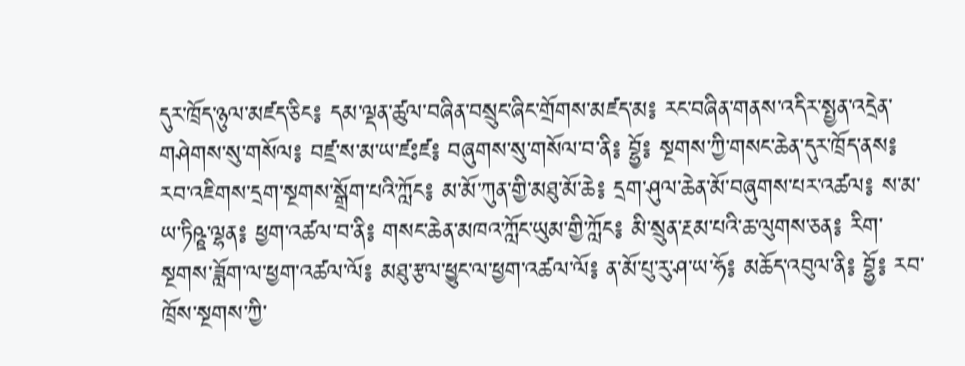དུར་ཁྲོད་ཉུལ་མཛད་ཅིང༔ དམ་ལྡན་ཚུལ་བཞིན་བསྲུང་ཞིང་གྲོགས་མཛད་མ༔ རང་བཞིན་གནས་འདིར་སྤྱན་འདྲེན་གཤེགས་སུ་གསོལ༔ བཛྲ་ས་མ་ཡ་ཛཿཛ༔ བཞུགས་སུ་གསོལ་བ་ནི༔ བྷྱོ༔ སྔགས་ཀྱི་གསང་ཆེན་དུར་ཁྲོད་ནས༔ རབ་འཇིགས་དྲག་སྔགས་སྒྲོག་པའི་ཀློང༔ མ་མོ་ཀུན་གྱི་མཐུ་མོ་ཆེ༔ དྲག་ཤུལ་ཆེན་མོ་བཞུགས་པར་འཚལ༔ ས་མ་ཡ་ཏིཥྛ་ལྷན༔ ཕྱག་འཚལ་བ་ནི༔ གསང་ཆེན་མཁའ་ཀློང་ཡུམ་གྱི་ཀློང༔ མི་སྲུན་རྔམ་པའི་ཆ་ལུགས་ཅན༔ རིག་སྔགས་ཟློག་ལ་ཕྱག་འཚལ་ལོ༔ མཐུ་རྩལ་ཕྱུང་ལ་ཕྱག་འཚལ་ལོ༔ ན་མོ་པུ་རུ་ཤ་ཡ་ཧོ༔ མཆོད་འབུལ་ནི༔ བྷྱོ༔ རབ་ཁྲོས་སྔགས་ཀྱི་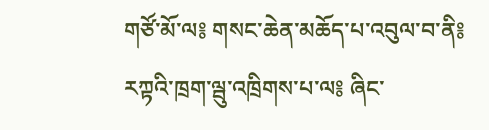གཙོ་མོ་ལ༔ གསང་ཆེན་མཆོད་པ་འབུལ་བ་ནི༔ རཀྟའི་ཁྲག་ལྦུ་འཁྲིགས་པ་ལ༔ ཞིང་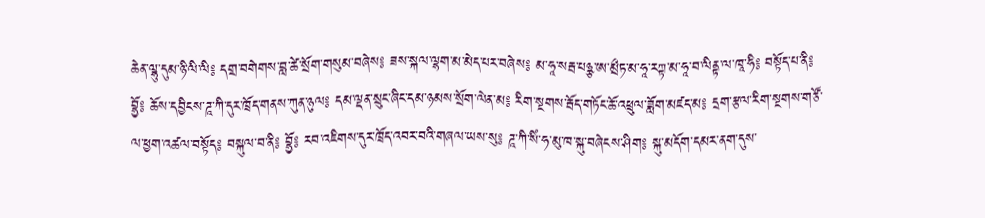ཆེན་ལྷུ་དུམ་ཉི་ལི་ལི༔ དགྲ་བགེགས་བླ་ཚེ་སྲོག་གསུམ་བཞེས༔ ཟས་སྐལ་ལྷག་མ་མེད་པར་བཞེས༔ མ་ཧཱ་སརྦ་པཉྩ་ཨ་མྲྀཏ་མ་ཧཱ་རཀྟ་མ་ཧཱ་བ་ལིནྟ་ལ་ཁཱ་ཧི༔ བསྟོད་པ་ནི༔ བྷྱོ༔ ཆོས་དབྱིངས་ཌཱ་ཀི་དུར་ཁྲོད་གནས་ཀུན་ཉུལ༔ དམ་ལྡན་སྲུང་ཞིང་དམ་ཉམས་སྲོག་ལེན་མ༔ རིག་སྔགས་རྦོད་གཏོང་ཆོ་འཕྲུལ་ཟློག་མཛད་མ༔ དྲག་རྩལ་རིག་སྔགས་གཙོ་ལ་ཕྱག་འཚལ་བསྟོད༔ བསྐུལ་བ་ནི༔ བྷྱོ༔ རབ་འཇིགས་དུར་ཁྲོད་འབར་བའི་གཞལ་ཡས་སུ༔ ཌཱ་ཀི་སིཾ་ཧ་མུ་ཁ་སྐུ་བཞེངས་ཤིག༔ སྐུ་མདོག་དམར་ནག་དུས་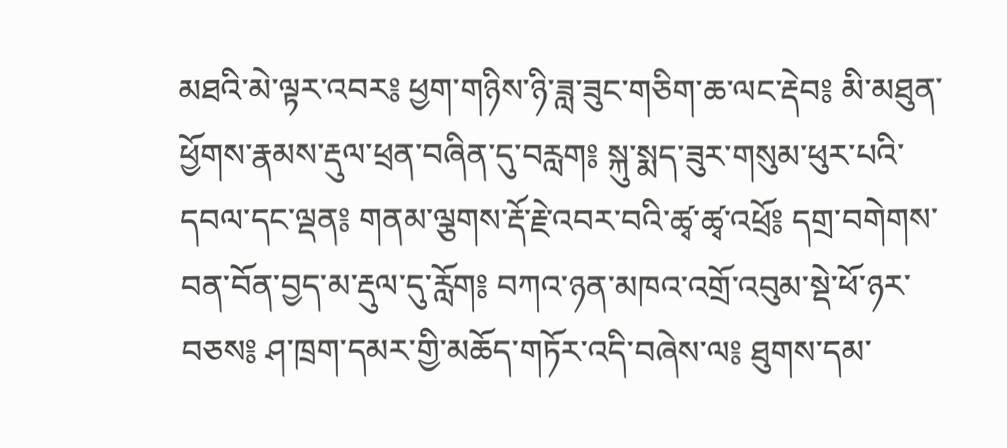མཐའི་མེ་ལྟར་འབར༔ ཕྱག་གཉིས་ཉི་ཟླ་ཟུང་གཅིག་ཆ་ལང་རྡེབ༔ མི་མཐུན་ཕྱོགས་རྣམས་རྡུལ་ཕྲན་བཞིན་དུ་བརླག༔ སྐུ་སྨད་ཟུར་གསུམ་ཕུར་པའི་དབལ་དང་ལྡན༔ གནམ་ལྕགས་རྡོ་རྗེ་འབར་བའི་ཚྭ་ཚྭ་འཕྲོ༔ དགྲ་བགེགས་བན་བོན་བྱད་མ་རྡུལ་དུ་རློག༔ བཀའ་ཉན་མཁའ་འགྲོ་འབུམ་སྡེ་ཕོ་ཉར་བཅས༔ ཤ་ཁྲག་དམར་གྱི་མཆོད་གཏོར་འདི་བཞེས་ལ༔ ཐུགས་དམ་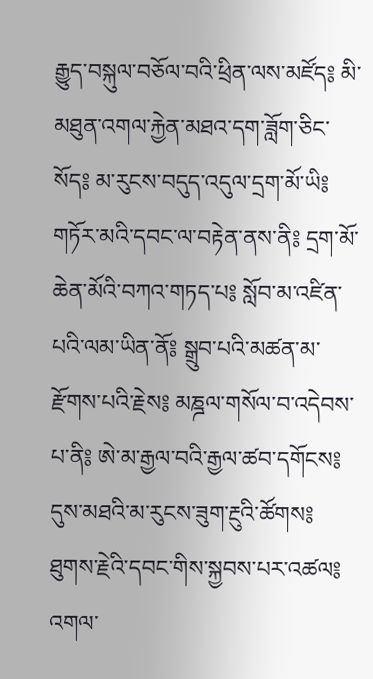རྒྱུད་བསྐུལ་བཅོལ་བའི་ཕྲིན་ལས་མཛོད༔ མི་མཐུན་འགལ་རྐྱེན་མཐའ་དག་ཟློག་ཅིང་སོད༔ མ་རུངས་བདུད་འདུལ་དྲག་མོ་ཡི༔ གཏོར་མའི་དབང་ལ་བརྟེན་ནས་ནི༔ དྲག་མོ་ཆེན་མོའི་བཀའ་གཏད་པ༔ སློབ་མ་འཛིན་པའི་ལམ་ཡིན་ནོ༔ སྒྲུབ་པའི་མཚན་མ་རྫོགས་པའི་རྗེས༔ མཎྜལ་གསོལ་བ་འདེབས་པ་ནི༔ ཨེ་མ་རྒྱལ་བའི་རྒྱལ་ཚབ་དགོངས༔ དུས་མཐའི་མ་རུངས་ཟུག་རྔུའི་ཚོགས༔ ཐུགས་རྗེའི་དབང་གིས་སྐྱབས་པར་འཚལ༔ འགལ་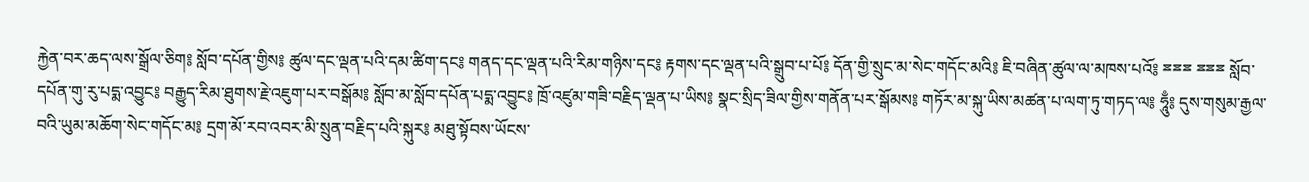རྐྱེན་བར་ཆད་ལས་སྒྲོལ་ཅིག༔ སློབ་དཔོན་གྱིས༔ ཚུལ་དང་ལྡན་པའི་དམ་ཚིག་དང༔ གནད་དང་ལྡན་པའི་རིམ་གཉིས་དང༔ རྟགས་དང་ལྡན་པའི་སྒྲུབ་པ་པོ༔ དོན་གྱི་སྲུང་མ་སེང་གདོང་མའི༔ ཇི་བཞིན་ཚུལ་ལ་མཁས་པའོ༔ ྈྈྈ ྈྈྈ སློབ་དཔོན་གུ་རུ་པདྨ་འབྱུང༔ བརྒྱུད་རིམ་ཐུགས་རྗེ་འཇུག་པར་བསྒོམ༔ སློབ་མ་སློབ་དཔོན་པདྨ་འབྱུང༔ ཁྲོ་འཛུམ་གཟི་བརྗིད་ལྡན་པ་ཡིས༔ སྣང་སྲིད་ཟིལ་གྱིས་གནོན་པར་སྒོམས༔ གཏོར་མ་སྐུ་ཡིས་མཚན་པ་ལག་ཏུ་གཏད་ལ༔ ཧཱུྃ༔ དུས་གསུམ་རྒྱལ་བའི་ཡུམ་མཆོག་སེང་གདོང་མ༔ དྲག་མོ་རབ་འབར་མི་སྲུན་བརྗིད་པའི་སྐུར༔ མཐུ་སྟོབས་ཡོངས་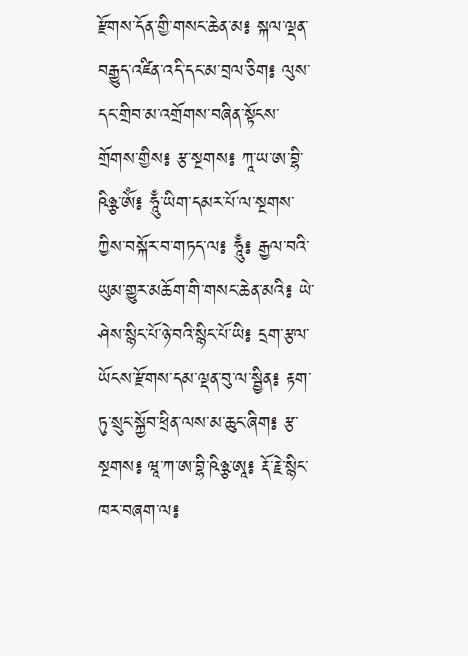རྫོགས་དོན་གྱི་གསང་ཆེན་མ༔ སྐལ་ལྡན་བརྒྱུད་འཛིན་འདི་དང་མ་བྲལ་ཅིག༔ ལུས་དང་གྲིབ་མ་འགྲོགས་བཞིན་སྟོངས་གྲོགས་གྱིས༔ རྩ་སྔགས༔ ཀཱ་ཡ་ཨ་བྷི་ཥིཉྩ་ཨོཾ༔ ཧཱུྃ་ཡིག་དམར་པོ་ལ་སྔགས་ཀྱིས་བསྐོར་བ་གཏད་ལ༔ ཧཱུྃ༔ རྒྱལ་བའི་ཡུམ་གྱུར་མཆོག་གི་གསང་ཆེན་མའི༔ ཡེ་ཤེས་སྙིང་པོ་ཉེ་བའི་སྙིང་པོ་ཡི༔ དྲག་རྩལ་ཡོངས་རྫོགས་དམ་ལྡན་བུ་ལ་སྦྱིན༔ རྟག་ཏུ་སྲུང་སྐྱོབ་ཕྲིན་ལས་མ་ཆུང་ཞིག༔ རྩ་སྔགས༔ ཝཱ་ཀ་ཨ་བྷི་ཥིཉྩ་ཨཱ༔ རྡོ་རྗེ་སྙིང་ཁར་བཞག་ལ༔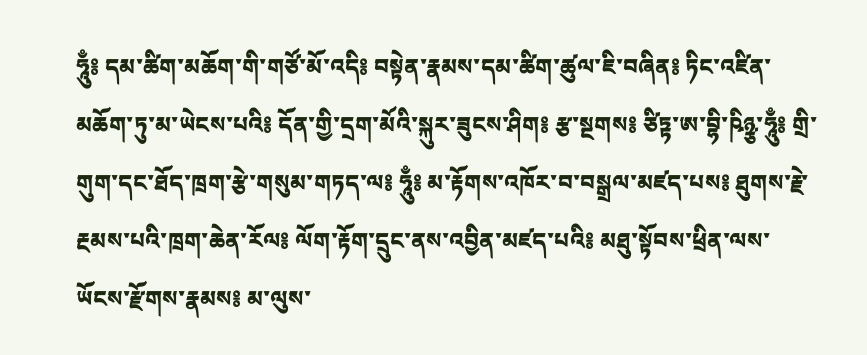ཧཱུྃ༔ དམ་ཚིག་མཆོག་གི་གཙོ་མོ་འདི༔ བསྟེན་རྣམས་དམ་ཚིག་ཚུལ་ཇི་བཞིན༔ ཏིང་འཛིན་མཆོག་ཏུ་མ་ཡེངས་པའི༔ དོན་གྱི་དྲག་མོའི་སྐུར་ཟུངས་ཤིག༔ རྩ་སྔགས༔ ཙིཏྟ་ཨ་བྷི་ཥིཉྩ་ཧཱུྃ༔ གྲི་གུག་དང་ཐོད་ཁྲག་རྩེ་གསུམ་གཏད་ལ༔ ཧཱུྃ༔ མ་རྟོགས་འཁོར་བ་བསྒྲལ་མཛད་པས༔ ཐུགས་རྗེ་རྔམས་པའི་ཁྲག་ཆེན་རོལ༔ ལོག་རྟོག་དྲུང་ནས་འབྱིན་མཛད་པའི༔ མཐུ་སྟོབས་ཕྲིན་ལས་ཡོངས་རྫོགས་རྣམས༔ མ་ལུས་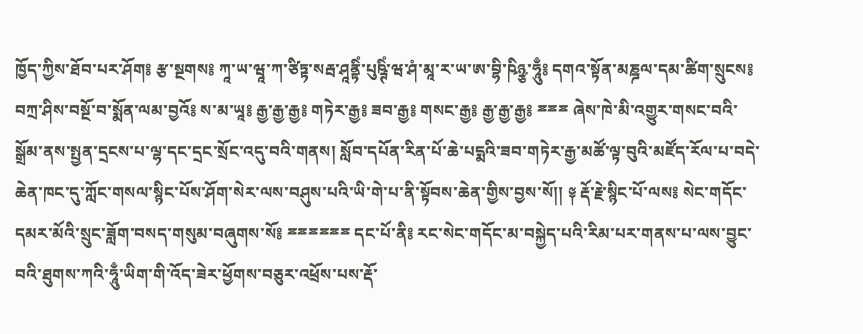ཁྱོད་ཀྱིས་ཐོབ་པར་ཤོག༔ རྩ་སྔགས༔ ཀཱ་ཡ་ཝཱ་ཀ་ཙིཏྟ་སརྦ་ཤཱནྟིཾ་པུཥྚིཾ་ཝ་ཤཾ་མཱ་ར་ཡ་ཨ་བྷི་ཥིཉྩ་ཧཱུྃ༔ དགའ་སྟོན་མཎྜལ་དམ་ཚིག་སྲུངས༔ བཀྲ་ཤིས་བསྔོ་བ་སྨོན་ལམ་བྱའོ༔ ས་མ་ཡཱ༔ རྒྱ་རྒྱ་རྒྱ༔ གཏེར་རྒྱ༔ ཟབ་རྒྱ༔ གསང་རྒྱ༔ རྒྱ་རྒྱ་རྒྱ༔ ྈྈྈ ཞེས་ཁེ་མི་འགྱུར་གསང་བའི་སྒྲོམ་ནས་སྤྱན་དྲངས་པ་ལྷ་དང་དྲང་སྲོང་འདུ་བའི་གནས། སློབ་དཔོན་རིན་པོ་ཆེ་པདྨའི་ཟབ་གཏེར་རྒྱ་མཚོ་ལྟ་བུའི་མཛོད་རོལ་པ་བདེ་ཆེན་ཁང་དུ་ཀློང་གསལ་སྙིང་པོས་ཤོག་སེར་ལས་བཤུས་པའི་ཡི་གེ་པ་ནི་སྟོབས་ཆེན་གྱིས་བྱས་སོ།། ༈ རྡོ་རྗེ་སྙིང་པོ་ལས༔ སེང་གདོང་དམར་མོའི་སྲུང་ཟློག་བསད་གསུམ་བཞུགས་སོ༔ ྈྈྈྈྈྈ དང་པོ་ནི༔ རང་སེང་གདོང་མ་བསྐྱེད་པའི་རིམ་པར་གནས་པ་ལས་བྱུང་བའི་ཐུགས་ཀའི་ཧཱུྃ་ཡིག་གི་འོད་ཟེར་ཕྱོགས་བཅུར་འཕྲོས་པས་རྡོ་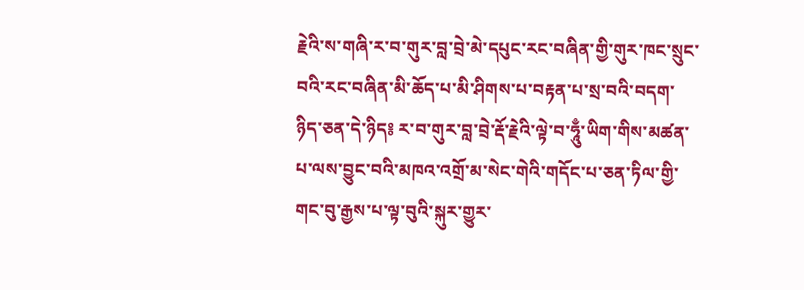རྗེའི་ས་གཞི་ར་བ་གུར་བླ་བྲེ་མེ་དཔུང་རང་བཞིན་གྱི་གུར་ཁང་སྲུང་བའི་རང་བཞིན་མི་ཆོད་པ་མི་ཤིགས་པ་བརྟན་པ་སྲ་བའི་བདག་ཉིད་ཅན་དེ་ཉིད༔ ར་བ་གུར་བླ་བྲེ་རྡོ་རྗེའི་ལྟེ་བ་ཧཱུྃ་ཡིག་གིས་མཚན་པ་ལས་བྱུང་བའི་མཁའ་འགྲོ་མ་སེང་གེའི་གདོང་པ་ཅན་ཏིལ་གྱི་གང་བུ་རྒྱས་པ་ལྟ་བུའི་སྐུར་གྱུར་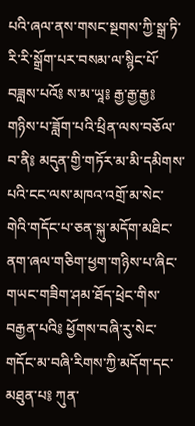པའི་ཞལ་ནས་གསང་སྔགས་ཀྱི་སྒྲ་ཏི་རི་རི་སྒྲོག་པར་བསམ་ལ་སྙིང་པོ་བཟླས་པའོ༔ ས་མ་ཡཱ༔ རྒྱ་རྒྱ་རྒྱ༔ གཉིས་པ་ཟློག་པའི་ཕྲིན་ལས་བཅོལ་བ་ནི༔ མདུན་གྱི་གཏོར་མ་མི་དམིགས་པའི་ངང་ལས་མཁའ་འགྲོ་མ་སེང་གེའི་གདོང་པ་ཅན་སྐུ་མདོག་མཐིང་ནག་ཞལ་གཅིག་ཕྱག་གཉིས་པ་ཞིང་གཡང་གཟིག་ཤམ་ཐོད་ཕྲེང་གིས་བརྒྱན་པའི༔ ཕྱོགས་བཞི་རུ་སེང་གདོང་མ་བཞི་རིགས་ཀྱི་མདོག་དང་མཐུན་པ༔ ཀུན་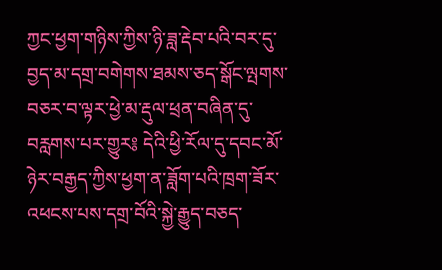ཀྱང་ཕྱག་གཉིས་ཀྱིས་ཉི་ཟླ་རྡེབ་པའི་བར་དུ་བྱད་མ་དགྲ་བགེགས་ཐམས་ཅད་སྒོང་ལྤགས་བཅར་བ་ལྟར་ཕྱེ་མ་རྡུལ་ཕྲན་བཞིན་དུ་བརླགས་པར་གྱུར༔ དེའི་ཕྱི་རོལ་དུ་དབང་མོ་ཉེར་བརྒྱད་ཀྱིས་ཕྱག་ན་ཟློག་པའི་ཁྲག་ཟོར་འཕངས་པས་དགྲ་བོའི་སྐྱེ་རྒྱུད་བཅད་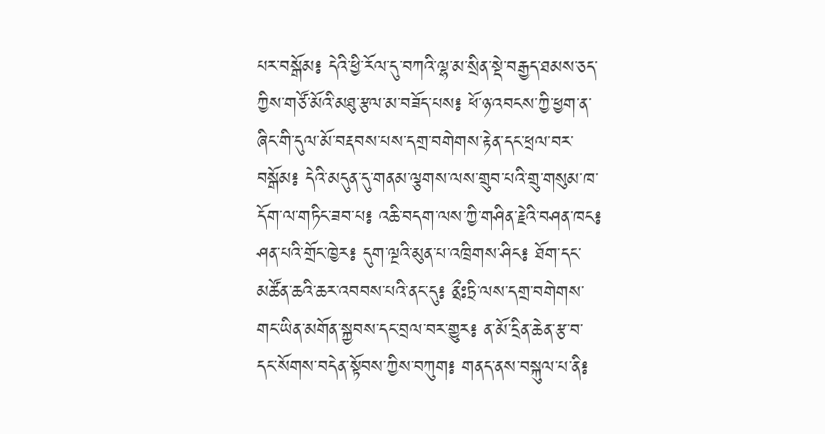པར་བསྒོམ༔ དེའི་ཕྱི་རོལ་དུ་བཀའི་ལྷ་མ་སྲིན་སྡེ་བརྒྱད་ཐམས་ཅད་ཀྱིས་གཙོ་མོའི་མཐུ་རྩལ་མ་བཟོད་པས༔ ཕོ་ཉ་འབངས་ཀྱི་ཕྱག་ན་ཞིང་གི་དུལ་མོ་བརྡབས་པས་དགྲ་བགེགས་རྟེན་དང་ཕྲལ་བར་བསྒོམ༔ དེའི་མདུན་དུ་གནམ་ལྕགས་ལས་གྲུབ་པའི་གྲུ་གསུམ་ཁ་དོག་ལ་གཏིང་ཟབ་པ༔ འཆི་བདག་ལས་ཀྱི་གཤིན་རྗེའི་བཤན་ཁང༔ ཤན་པའི་གྲོང་ཁྱེར༔ དུག་ལྔའི་མུན་པ་འཁྲིགས་ཤིང༔ ཐོག་དང་མཚོན་ཆའི་ཆར་འབབས་པའི་ནང་དུ༔ ནྲྀཿཏྲི་ལས་དགྲ་བགེགས་གང་ཡིན་མགོན་སྐྱབས་དང་བྲལ་བར་གྱུར༔ ན་མོ་དྲིན་ཆེན་རྩ་བ་དང་སོགས་བདེན་སྟོབས་ཀྱིས་བཀུག༔ གནད་ནས་བསྐུལ་པ་ནི༔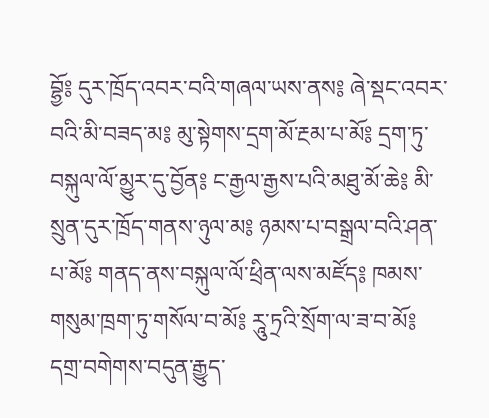བྷྱོ༔ དུར་ཁྲོད་འབར་བའི་གཞལ་ཡས་ནས༔ ཞེ་སྡང་འབར་བའི་མི་བཟད་མ༔ མུ་སྟེགས་དྲག་མོ་རྔམ་པ་མོ༔ དྲག་ཏུ་བསྐུལ་ལོ་མྱུར་དུ་བྱོན༔ ང་རྒྱལ་རྒྱས་པའི་མཐུ་མོ་ཆེ༔ མི་སྲུན་དུར་ཁྲོད་གནས་ཉུལ་མ༔ ཉམས་པ་བསྒྲལ་བའི་ཤན་པ་མོ༔ གནད་ནས་བསྐུལ་ལོ་ཕྲིན་ལས་མཛོད༔ ཁམས་གསུམ་ཁྲག་ཏུ་གསོལ་བ་མོ༔ རཱུ་ཏྲའི་སྲོག་ལ་ཟ་བ་མོ༔ དགྲ་བགེགས་བདུན་རྒྱུད་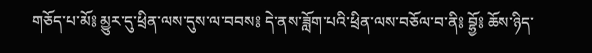གཅོད་པ་མོ༔ མྱུར་དུ་ཕྲིན་ལས་དུས་ལ་བབས༔ དེ་ནས་ཟློག་པའི་ཕྲིན་ལས་བཅོལ་བ་ནི༔ བྷྱོ༔ ཆོས་ཉིད་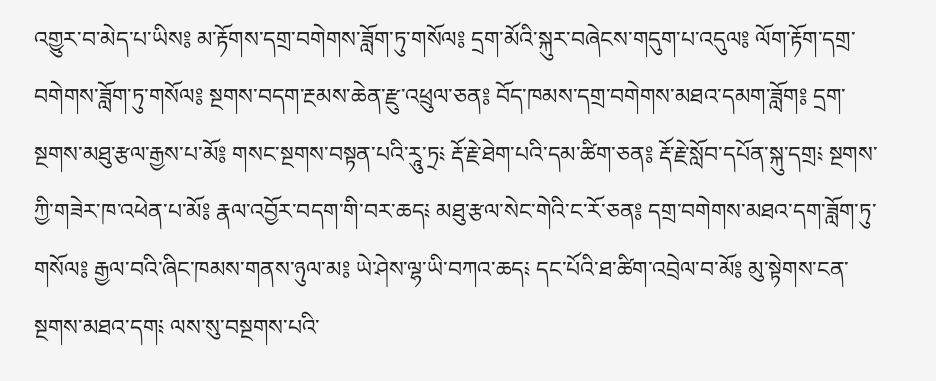འགྱུར་བ་མེད་པ་ཡིས༔ མ་རྟོགས་དགྲ་བགེགས་ཟློག་ཏུ་གསོལ༔ དྲག་མོའི་སྐུར་བཞེངས་གདུག་པ་འདུལ༔ ལོག་རྟོག་དགྲ་བགེགས་ཟློག་ཏུ་གསོལ༔ སྔགས་བདག་རྔམས་ཆེན་རྫུ་འཕྲུལ་ཅན༔ བོད་ཁམས་དགྲ་བགེགས་མཐའ་དམག་ཟློག༔ དྲག་སྔགས་མཐུ་རྩལ་རྒྱས་པ་མོ༔ གསང་སྔགས་བསྟན་པའི་རཱུ་ཏྲ༴ རྡོ་རྗེ་ཐེག་པའི་དམ་ཚིག་ཅན༔ རྡོ་རྗེ་སློབ་དཔོན་སྐུ་དགྲ༴ སྔགས་ཀྱི་གཟེར་ཁ་འཕེན་པ་མོ༔ རྣལ་འབྱོར་བདག་གི་བར་ཆད༴ མཐུ་རྩལ་སེང་གེའི་ང་རོ་ཅན༔ དགྲ་བགེགས་མཐའ་དག་ཟློག་ཏུ་གསོལ༔ རྒྱལ་བའི་ཞིང་ཁམས་གནས་ཉུལ་མ༔ ཡེ་ཤེས་ལྷ་ཡི་བཀའ་ཆད༴ དང་པོའི་ཐ་ཚིག་འབྲེལ་བ་མོ༔ མུ་སྟེགས་ངན་སྔགས་མཐའ་དག༴ ལས་སུ་བསྔགས་པའི་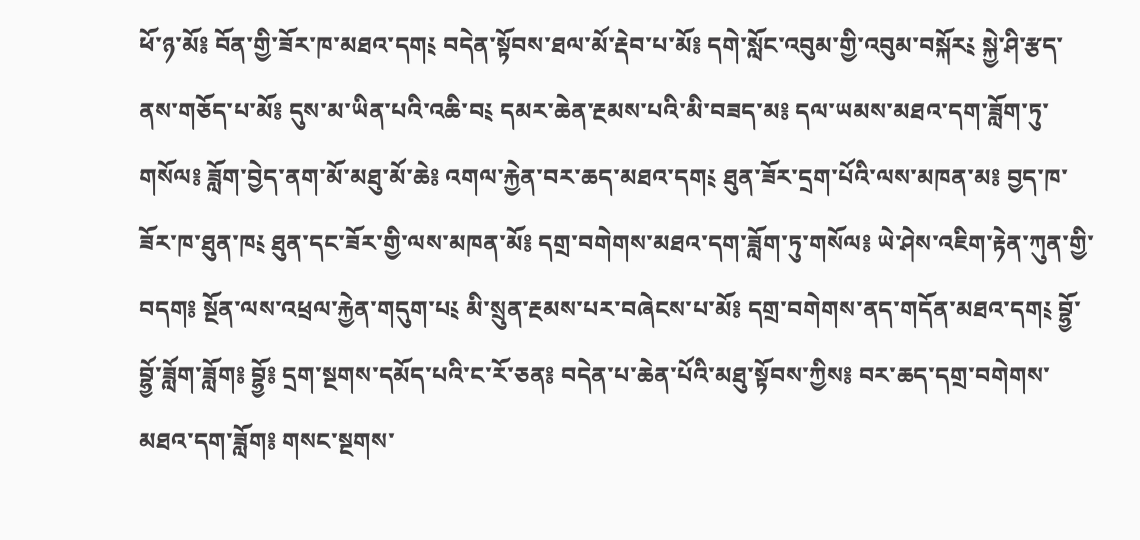ཕོ་ཉ་མོ༔ བོན་གྱི་ཟོར་ཁ་མཐའ་དག༴ བདེན་སྟོབས་ཐལ་མོ་རྡེབ་པ་མོ༔ དགེ་སློང་འབུམ་གྱི་འབུམ་བསྐོར༴ སྐྱེ་ཤི་རྩད་ནས་གཅོད་པ་མོ༔ དུས་མ་ཡིན་པའི་འཆི་བ༴ དམར་ཆེན་རྔམས་པའི་མི་བཟད་མ༔ དལ་ཡམས་མཐའ་དག་ཟློག་ཏུ་གསོལ༔ ཟློག་བྱེད་ནག་མོ་མཐུ་མོ་ཆེ༔ འགལ་རྐྱེན་བར་ཆད་མཐའ་དག༴ ཐུན་ཟོར་དྲག་པོའི་ལས་མཁན་མ༔ བྱད་ཁ་ཟོར་ཁ་ཐུན་ཁ༴ ཐུན་དང་ཟོར་གྱི་ལས་མཁན་མོ༔ དགྲ་བགེགས་མཐའ་དག་ཟློག་ཏུ་གསོལ༔ ཡེ་ཤེས་འཇིག་རྟེན་ཀུན་གྱི་བདག༔ སྔོན་ལས་འཕྲལ་རྐྱེན་གདུག་པ༴ མི་སྲུན་རྔམས་པར་བཞེངས་པ་མོ༔ དགྲ་བགེགས་ནད་གདོན་མཐའ་དག༴ བྷྱོ་བྷྱོ་ཟློག་ཟློག༔ བྷྱོ༔ དྲག་སྔགས་དམོད་པའི་ང་རོ་ཅན༔ བདེན་པ་ཆེན་པོའི་མཐུ་སྟོབས་ཀྱིས༔ བར་ཆད་དགྲ་བགེགས་མཐའ་དག་ཟློག༔ གསང་སྔགས་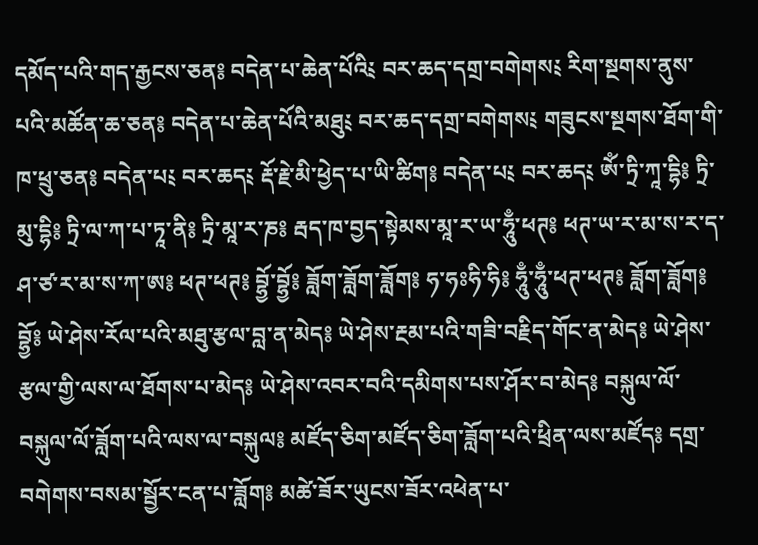དམོད་པའི་གད་རྒྱངས་ཅན༔ བདེན་པ་ཆེན་པོའི༴ བར་ཆད་དགྲ་བགེགས༴ རིག་སྔགས་ནུས་པའི་མཚོན་ཆ་ཅན༔ བདེན་པ་ཆེན་པོའི་མཐུ༴ བར་ཆད་དགྲ་བགེགས༴ གཟུངས་སྔགས་ཐོག་གི་ཁ་ཕྲུ་ཅན༔ བདེན་པ༴ བར་ཆད༴ རྡོ་རྗེ་མི་ཕྱེད་པ་ཡི་ཚིག༔ བདེན་པ༴ བར་ཆད༴ ཨོཾ་ཏྲི་ཀཱ་དྷི༔ ཏྲི་མུ་དྷི༔ ཏྲི་ལ་ཀ་པ་ཏཱ་ནི༔ ཏྲི་མཱ་ར་ཎ༔ རྦད་ཁ་བྱད་སྟེམས་མཱ་ར་ཡ་ཧཱུྃ་ཕཊ༔ ཕཊ་ཡ་ར་མ་ས་ར་ད་ཤ་ཙ་ར་མ་ས་ཀ་ཨ༔ ཕཊ་ཕཊ༔ བྷྱོ་བྷྱོ༔ ཟློག་ཟློག་ཟློག༔ ཧ་ཧཿཧི་ཧི༔ ཧཱུྃ་ཧཱུྃ་ཕཊ་ཕཊ༔ ཟློག་ཟློག༔ བྷྱོ༔ ཡེ་ཤེས་རོལ་པའི་མཐུ་རྩལ་བླ་ན་མེད༔ ཡེ་ཤེས་རྔམ་པའི་གཟི་བརྗིད་གོང་ན་མེད༔ ཡེ་ཤེས་རྩལ་གྱི་ལས་ལ་ཐོགས་པ་མེད༔ ཡེ་ཤེས་འབར་བའི་དམིགས་པས་ཤོར་བ་མེད༔ བསྐུལ་ལོ་བསྐུལ་ལོ་ཟློག་པའི་ལས་ལ་བསྐུལ༔ མཛོད་ཅིག་མཛོད་ཅིག་ཟློག་པའི་ཕྲིན་ལས་མཛོད༔ དགྲ་བགེགས་བསམ་སྦྱོར་ངན་པ་ཟློག༔ མཚེ་ཟོར་ཡུངས་ཟོར་འཕེན་པ་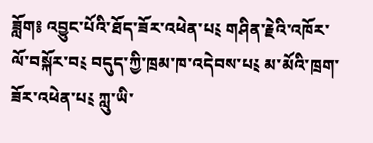ཟློག༔ འབྱུང་པོའི་ཐོད་ཟོར་འཕེན་པ༴ གཤིན་རྗེའི་འཁོར་ལོ་བསྐོར་བ༴ བདུད་ཀྱི་ཁྲམ་ཁ་འདེབས་པ༴ མ་མོའི་ཁྲག་ཟོར་འཕེན་པ༴ ཀླུ་ཡི་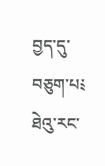བྱད་དུ་བཅུག་པ༴ ཐེའུ་རང་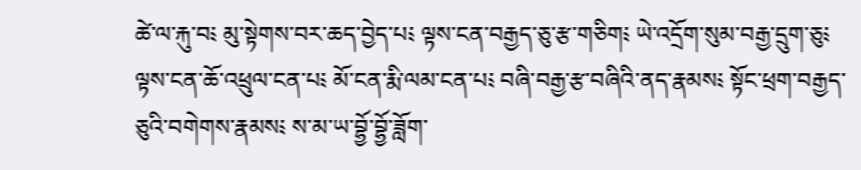ཚེ་ལ་རྐུ་བ༴ མུ་སྟེགས་བར་ཆད་བྱེད་པ༴ ལྟས་ངན་བརྒྱད་ཅུ་རྩ་གཅིག༴ ཡེ་འདྲོག་སུམ་བརྒྱ་དྲུག་ཅུ༴ ལྟས་ངན་ཆོ་འཕྲུལ་ངན་པ༴ མོ་ངན་རྨི་ལམ་ངན་པ༴ བཞི་བརྒྱ་རྩ་བཞིའི་ནད་རྣམས༴ སྟོང་ཕྲག་བརྒྱད་ཅུའི་བགེགས་རྣམས༴ ས་མ་ཡ་བྷྱོ་བྷྱོ་ཟློག་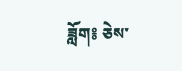ཟློག༔ ཅེས་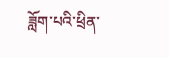ཟློག་པའི་ཕྲིན་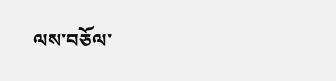ལས་བཅོལ་